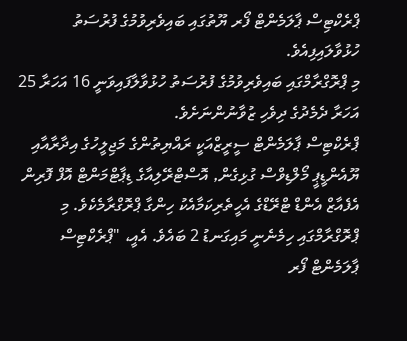ޕްރެކްޓިސް ޕާލަމެންޓް ފޯރ ޔޫތުގައި ބައިވެރިވުމުގެ ފުރުސަތު ހުޅުވާލައިފިއެވެ.
މި ޕްރޮގްރާމްގައި ބައިވެރިވުމުގެ ފުރުސަތު ހުޅުވާލާފައިވަނީ 16 އަހަރާ 25 އަހަރާ ދެމެދުގެ ދިވެހި ޒުވާނުންނަށެވެ.
ޕްރެކްޓިސް ޕާލަމެންޓް ސީރީޒްއަކީ ރައްޔިތުންގެ މަޖިލީހުގެ އިދާރާއާއި ޔޫއެންޑީޕީ މޯލްޑިވްސް ގުޅިގެން, އޮސްޓްރޭލިއާގެ ޑިޕާޓްމަންޓް އޮފް ފޮރިން އެފެއާޒް އެންޑް ޓްރޭޑްގެ އެހީތެރިކަމާއެކު ހިންގާ ޕްރޮގްރާމެކެވެ. މި ޕްރޮގްރާމްގައި ހިމެނެނީ މައިގަނޑު 2 ބައެވެ. އެއީ، "ޕްރެކްޓިސް ޕާލަމެންޓް ފޯރ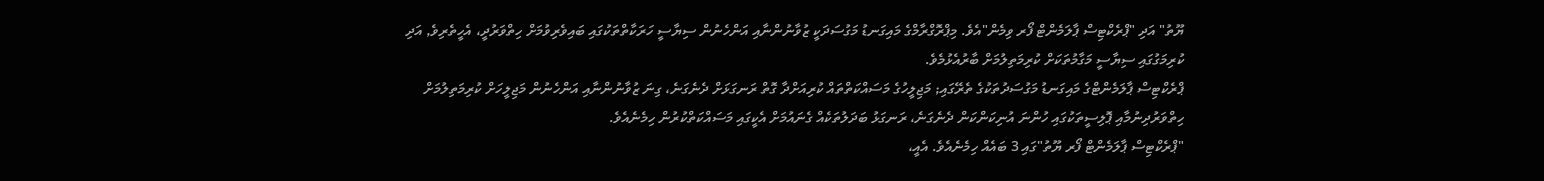ޔޫތު" އަދި "ޕްރެކްޓިސް ޕާލަމެންޓް ފޯރ ވިމެން"އެވެ. މިޕްރޮގްރާމްގެ މައިގަނޑު މަގުސަދަކީ ޒުވާނުންނާއި އަންހެނުން ސިޔާސީ ހަރަކާތްތަކުގައި ބައިވެރިވުމަށް ހިތްވަރުދީ، އެހީތެރިވެ, އަދި ކުރިމަގުގައި ސިޔާސީ މަގާމުތަކަށް ކުރިމަތިލުމަށް ބާރުއެޅުމެވެ.
ޕްރެކްޓިސް ޕާލަމެންޓްގެ މައިގަނޑު މަގުސަދުތަކުގެ ތެރޭގައި; މަޖިލީހުގެ މަސައްކަތްތައް ކުރިއަށްދާ ގޮތް ރަނގަޅަށް ދެނެގަނެ، ގިނަ ޒުވާނުންނާއި އަންހެނުން މަޖިލީހަށް ކުރިމަތިލުމަށް ހިތްވަރުދިނުމާއި ޕޮލިސީތަކުގައި ހުންނަ އުނިކަންކަން ދެނެގަނެ، ރަނގަޅު ބަދަލުތަކެއް ގެނައުމަށް އެކީގައި މަސައްކަތްކުރުން ހިމެނެއެވެ.
"ޕްރެކްޓިސް ޕާލަމެންޓް ފޯރ ޔޫތު"ގައި 3 ބައެއް ހިމެނެއެވެ. އެއީ،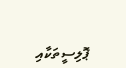ޕޮލިސީތަކާއި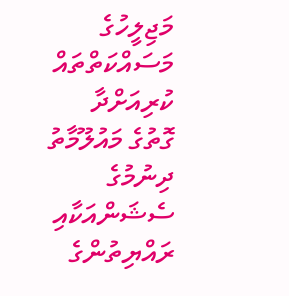މަޖިލީހުގެ މަސައްކަތްތައް ކުރިއަށްދާ ގޮތުގެ މައުލޫމާތު ދިނުމުގެ ސެޝަންއަކާއި ރައްޔިތުންގެ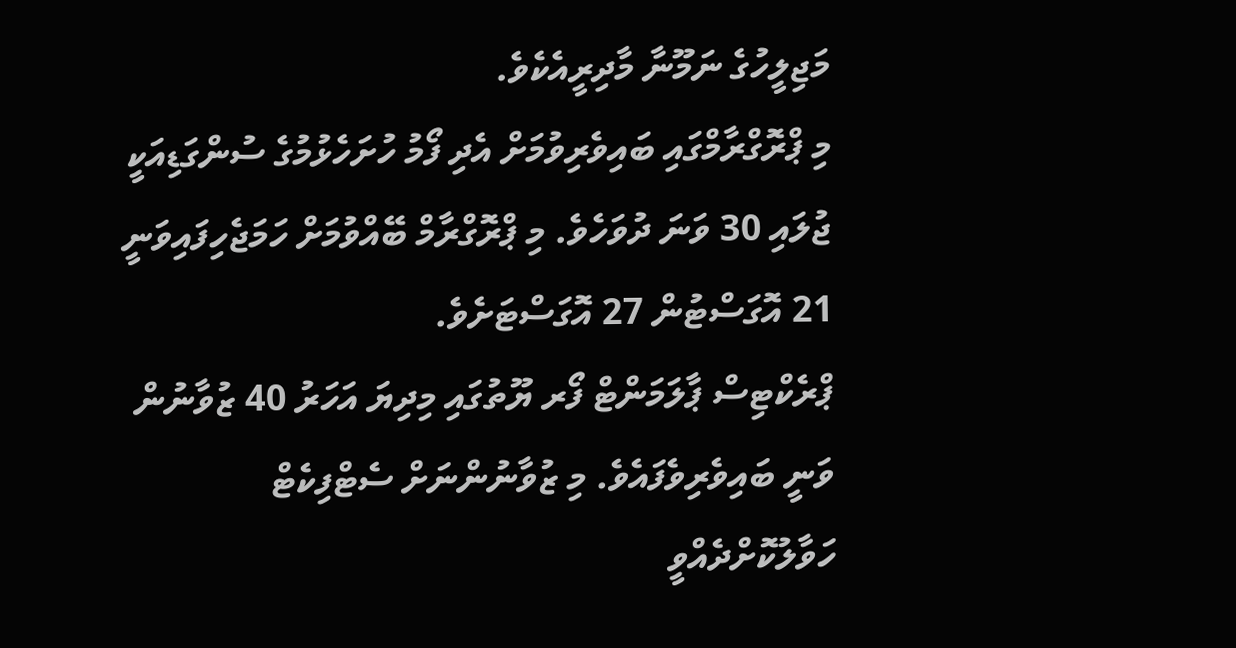މަޖިލީހުގެ ނަމޫނާ މާދިރީއެކެވެ.
މި ޕްރޮގްރާމްގައި ބައިވެރިވުމަށް އެދި ފޯމު ހުށަހެޅުމުގެ ސުންގަޑިއަކީ ޖުލައި 30 ވަނަ ދުވަހެވެ. މި ޕްރޮގްރާމް ބޭއްވުމަށް ހަމަޖެހިފައިވަނީ 21 އޮގަސްޓުން 27 އޮގަސްޓަށެވެ.
ޕްރެކްޓިސް ޕާލަމަންޓް ފޯރ ޔޫތުގައި މިދިޔަ އަހަރު 40 ޒުވާނުން ވަނީ ބައިވެރިވެފައެވެ. މި ޒުވާނުންނަށް ސެޓްފިކެޓް ހަވާލުކޮށްދެއްވީ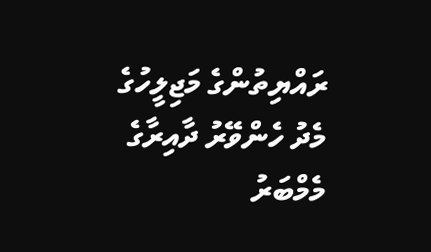ރައްޔިތުންގެ މަޖިލީހުގެ މެދު ހެންވޭރު ދާއިރާގެ މެމްބަރު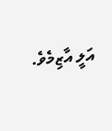އަލީ އާޒިމެވެ.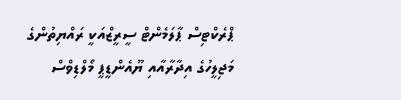ޕްރެކްޓިސް ޕާލަމެންޓް ސީރީޒްއަކީ ރައްޔިތުންގެ މަޖިލީހުގެ އިދާރާއާއި ޔޫއެންޑީޕީ މޯލްޑިވްސް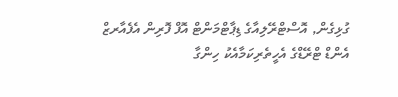ގުޅިގެން, އޮސްޓްރޭލިއާގެ ޑިޕާޓްމަންޓް އޮފް ފޮރިން އެފެއާރޒް އެންޑް ޓްރޭޑްގެ އެހީތެރިކަމާއެކު ހިންގާ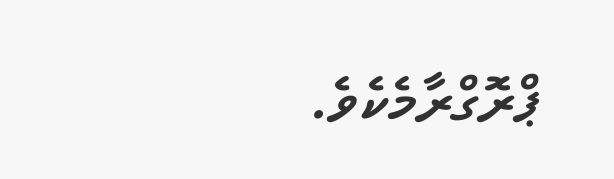ޕްރޮގްރާމެކެވެ.